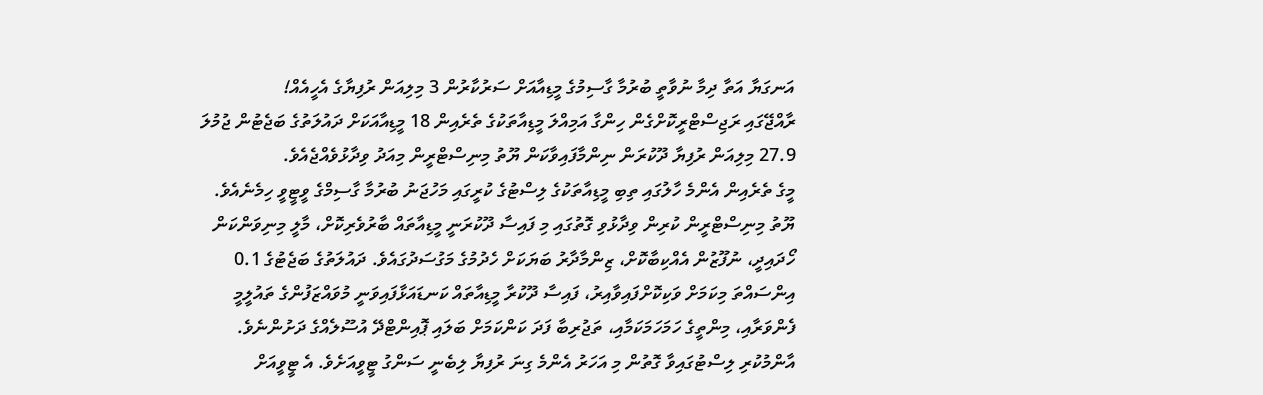އަނގަޔާ އަތާ ދިމާ ނުވާތީ ބުރުމާ ގާސިމުގެ މީޑިއާއަށް ސަރުކާރުން 3 މިލިއަން ރުފިޔާގެ އެހީއެއް!
ރާއްޖޭގައި ރަޖިސްޓްރީކޮށްގެން ހިންގާ އަމިއްލަ މީޑިއާތަކުގެ ތެރެއިން 18 މީޑިއާއަކަށް ދައުލަތުގެ ބަޖެޓުން ޖުމުލަ 27.9 މިލިއަން ރުފިޔާ ދޫކުރަން ނިންމާފައިވާކަން ޔޫތު މިނިސްޓްރީން މިއަދު ވިދާޅުވެއްޖެއެވެ.
މީގެ ތެރެއިން އެންމެ ހާލުގައި ތިބި މީޑިއާތަކުގެ ލިސްޓުގެ ކުރީގައި މަހުޖަނު ބުރުމާ ގާސިމްގެ ވީޓީވީ ހިމެނެއެވެ.
ޔޫތު މިނިސްޓްރީން ކުރިން ވިދާޅުވި ގޮތުގައި މި ފައިސާ ދޫކުރަނީ މީޑިއާތައް ބާރުވެރިކޮށް، މާލީ މިނިވަންކަން ހޯދައިދީ، ނުފޫޒުން އެއްކިބާކޮށް، ޒިންމާދާރު ބަޔަކަށް ހެދުމުގެ މަގުސަދުގައެވެ. ދައުލަތުގެ ބަޖެޓުގެ 0.1 އިންސައްތަ މިކަމަށް ވަކިކޮށްފައިވާއިރު، ފައިސާ ދޫކުރާ މީޑިއާތައް ކަނޑައަޅާފައިވަނީ މުވައްޒަފުންގެ ތައުލީމީ ފެންވަރާއި، މިންތީގެ ހަމަހަމަކަމާއި، ތަޖުރިބާ ފަދަ ކަންކަމަށް ބަލައި ޕޮއިންޓްދޭ އުސޫލެއްގެ ދަށުންނެވެ.
އާންމުކުރި ލިސްޓުގައިވާ ގޮތުން މި އަހަރު އެންމެ ގިނަ ރުފިޔާ ލިބެނީ ސަންގު ޓީވީއަށެވެ. އެ ޓީވީއަށް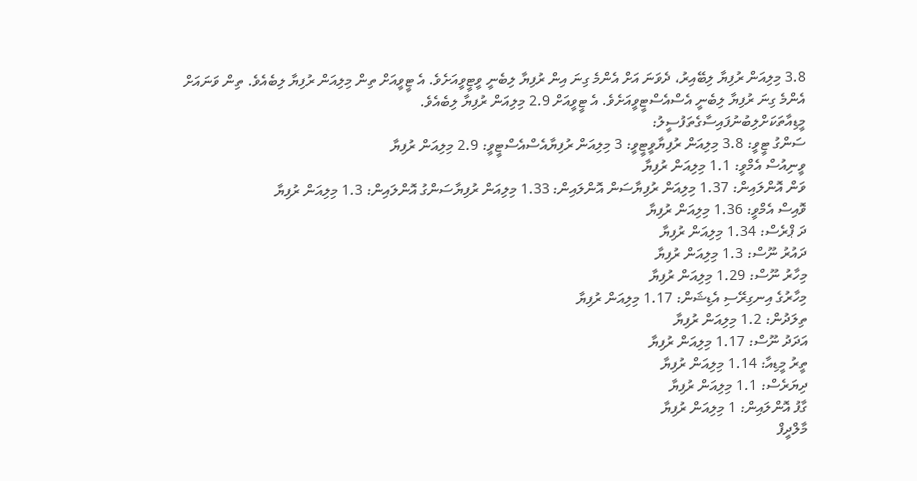3.8 މިލިއަން ރުފިޔާ ލިބޭއިރު، ދެވަނަ އަށް އެންމެ ގިނަ އިން ރުފިޔާ ލިބެނީ ވީޓީވީއަށެވެ. އެ ޓީވީއަށް ތިން މިލިއަން ރުފިޔާ ލިބެއެވެ. ތިން ވަނައަށް އެންމެ ގިނަ ރުފިޔާ ލިބެނީ އެސްއެސްޓީވީއަށެވެ. އެ ޓީވީއަށް 2.9 މިލިއަން ރުފިޔާ ލިބެއެވެ.
މީޑިއާތަކަށްލިބުނުފައިސާގެތަފުސީލު:
ސަންގު ޓީވީ: 3.8 މިލިއަން ރުފިޔާވީޓީވީ: 3 މިލިއަން ރުފިޔާއެސްއެސްޓީވީ: 2.9 މިލިއަން ރުފިޔާ
ވީނިއުސް އެމްވީ: 1.1 މިލިއަން ރުފިޔާ
ވަން އޮންލައިން: 1.37 މިލިއަން ރުފިޔާސަން އޮންލައިން: 1.33 މިލިއަން ރުފިޔާސަންގު އޮންލައިން: 1.3 މިލިއަން ރުފިޔާ
ވޮއިސް އެމްވީ: 1.36 މިލިއަން ރުފިޔާ
ދަ ޕްރެސް: 1.34 މިލިއަން ރުފިޔާ
ދައުރު ނޫސް: 1.3 މިލިއަން ރުފިޔާ
މިހާރު ނޫސް: 1.29 މިލިއަން ރުފިޔާ
މިހާރުގެ އިނގިރޭސި އެޑިޝަން: 1.17 މިލިއަން ރުފިޔާ
ތިލަދުން: 1.2 މިލިއަން ރުފިޔާ
އަދަދު ނޫސް: 1.17 މިލިއަން ރުފިޔާ
ތީރު މީޑިއާ: 1.14 މިލިއަން ރުފިޔާ
ދިޔަރެސް: 1.1 މިލިއަން ރުފިޔާ
ގާފު އޮންލައިން: 1 މިލިއަން ރުފިޔާ
މާލްދީފް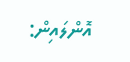އޮންލައިން: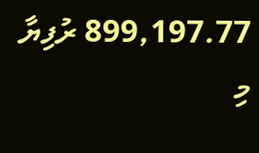899,197.77 ރުފިޔާ
މި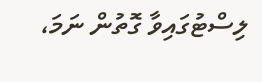ލިސްޓުގައިވާ ގޮތުން ނަމަ،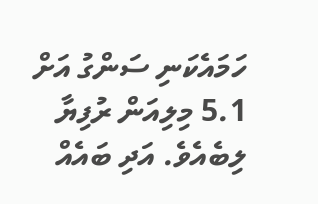ހަމައެކަނި ސަންގު އަށް 5.1 މިލިއަން ރުފިޔާ ލިބެއެވެ. އަދި ބައެއް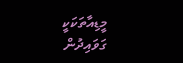މީޑިއާތަކަކީ ގަވައިދުން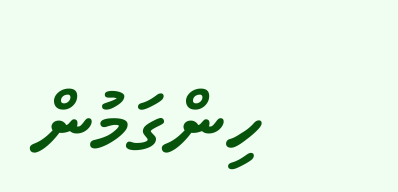ހިންގަމުން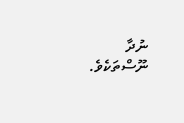ނުދާ ނޫސްތަކެވެ.